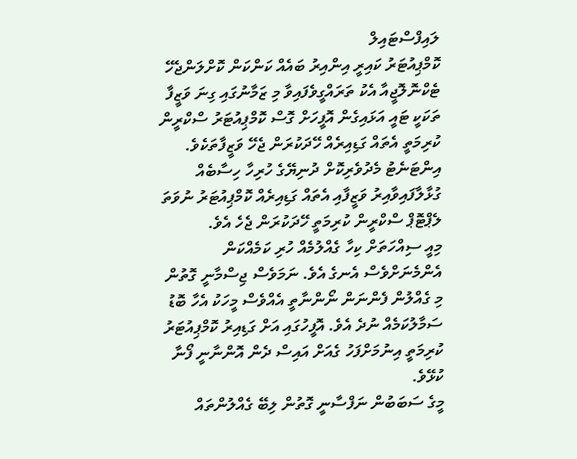ލައިފްސްޓައިލް
ކޮމްޕިއުޓަރު ކައިރީ އިންއިރު ބައެއް ކަންކަން ކޮށްލަންޖެހޭ
ޓެކްނޮލޮޖީއާ އެކު ތަރައްގީވެފައިވާ މި ޒަމާނުގައި ގިނަ ވަޒީފާ ތަކަކީ ޓައީ އަޅައިގެން އޮފީހަށް ގޮސް ކޮމްޕިއުޓަރު ސްކްރީން ކުރިމަތީ އެތައް ގަޑިއިރެއް ހޭދަކުރަން ޖެހޭ ވަޒީފާތަކެވެ. އިންޓަނެޓު މެދުވެރިކޮށް ދުނިޔޭގެ ހުރިހާ ހިސާބެއް ގުޅާލާފައިވާއިރު ވަޒީފާއި އެތައް ގަޑިއިރެއް ކޮމްޕިއުޓަރު ނުވަތަ ލެޕްޓޮޕް ސްކްރީން ކުރިމަތީ ހޭދަކުރަން ޖެހެ އެވެ.
މިއީ ސިއްހަތަށް ކިހާ ގެއްލުމެއް ހުރި ކަމެއްކަން އެންމެނަށްވެސް އެނގެ އެވެ. ނަމަވެސް ޖިސްމާނީ ގޮތުން މި ގެއްލުން ފެންނަން ނޯންނާތީ އެއްވެސް މީހަކު އެހާ ބޮޑު ސަމާލުކަމެއް ނުދެ އެވެ. އޮފީހުގައި އަށް ގަޑިއިރު ކޮމްޕިއުޓަރު ކުރިމަތީ އިނުމަށްފަހު ގެއަށް އައިސް ދެން އޮންނާނީ ފޯނާ ކުޅޭވެ.
މީގެ ސަބަބުން ނަފްސާނީ ގޮތުން ލިބޭ ގެއްލުންތައް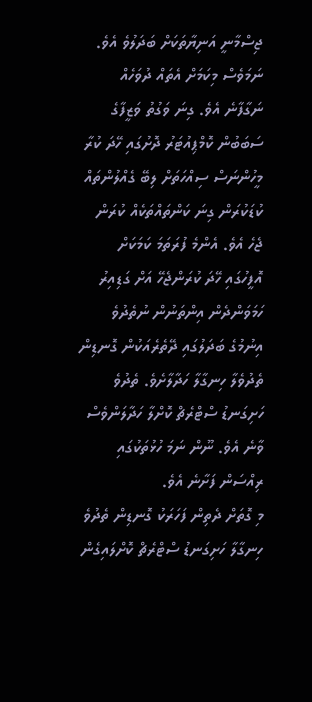ޖިސްމާނީ އަނިޔާތަކަށް ބަދަލުވެ އެވެ. ނަމަވެސް މިކަމަށް އެތައް ދުވަހެއް ނަގާފާނެ އެވެ. ގިނަ ވަގުތު ވަޒީފާގެ ސަބަބުން ކޮމްޕިއުޓަރު ދޮށުގައި ހޭދަ ކުރާ މީހުންނަސް ސިއްހަތަށް ލިބޭ ގެއްލުންތައް ކުޑަކުރަން ގިނަ ކަންތައްތަކެއް ކުރަން ޖެހެ އެވެ. އެންމެ ފުރަތަމަ ކަމަކަށް އޮފީހުގައި ހޭދަ ކުރަންޖެހޭ އަށް ގަޑިއިރު ހަމަވަންދެން އިންތަނުން ނުތެދުވެ އިނުމުގެ ބަދަލުގައި ދޭތެރެއަކުން ގޮނޑިން ތެދުވެލާ ހިނގާލާ ހަދާލާށެވެ. ތެދުވެ ހަށިގަނޑު ސްޓްރެޗް ކޮށްލާ ހަދާލަންވެސް ވާނެ އެވެ. ނޫން ނަމަ ހުޅުތަކުގައި ރިއްސަން ފަށާނެ އެވެ.
މި ގޮތަށް ދެތިން ފަހަރަކު ގޮނޑިން ތެދުވެ ހިނގާލާ ހަށިގަނޑު ސްޓްރެޗް ކޮށްލައިގެން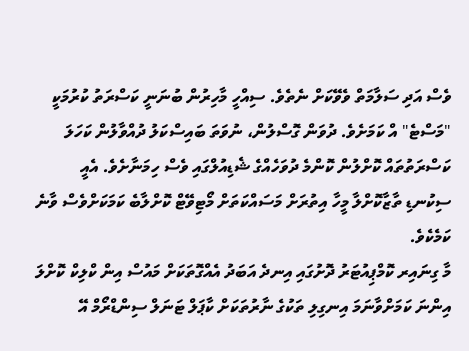ވެސް އަދި ސަލާމަތް ވެވޭކަށް ނެތެވެ. ސިއްހީ މާހިރުން ބުނަނީ ކަސްރަތު ކުރުމަކީ "މަސްޓެ" އް ކަމަށެވެ. ދުވަން ގޮސްލުން، ނުވަތަ ބައިސްކަލު ދުއްވާލުން ކަހަލަ ކަސްރަތުތައް ކޮށްލުން ކޮންމެ ދުވަހެއްގެ ޝެޑިއުލްގައި ވެސް ހިމަނާށެވެ. އެއީ ސިކުނޑި ތާޒާކޮށްލާ މީހާ އިތުރަށް މަސައްކަތަށް މޯޓިވޭޓް ކޮށްލާބެ ކަމަކަށްވެސް ވާނެ ކަމެކެވެ.
މާ ގިނައިރ ކޮމްޕިއުޓަރު ދޮށުގައި އިނދެ އަބަދު އެއްގޮތަކަށް މައުސް އިން ކްލިކް ކޮށްލަ އިންނަ ކަމަށްވާނަމަ އިނގިލި ތަކުގެ ނާރުތަކަށް ކާޕަލް ޓަނަލް ސިންޑްރޯމް އޭ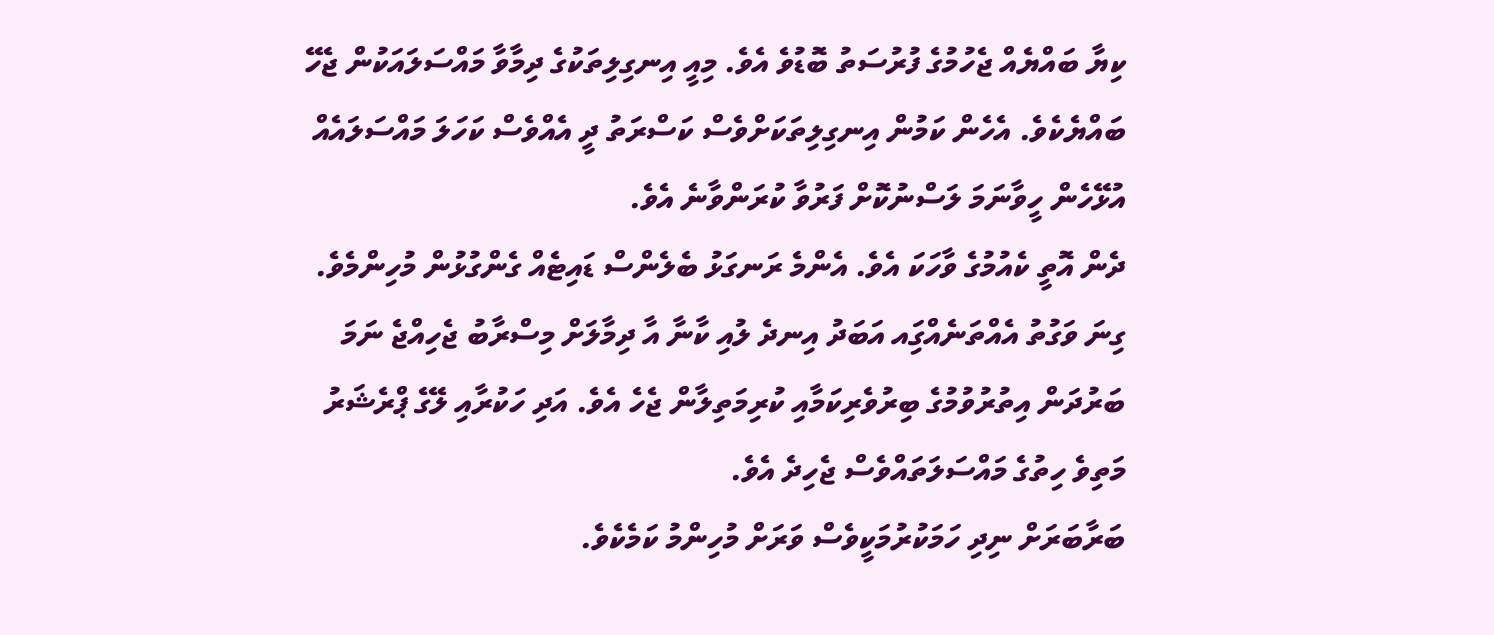ކިޔާ ބައްޔެއް ޖެހުމުގެ ފުރުސަތު ބޮޑުވެ އެވެ. މިއީ އިނގިލިތަކުގެ ދިމާވާ މައްސަލައަކުން ޖެހޭ ބައްޔެކެވެ. އެހެން ކަމުން އިނގިލިތަކަށްވެސް ކަސްރަތު ދީ އެއްވެސް ކަހަލަ މައްސަލައެއް އުޅޭހެން ހީވާނަމަ ލަސްނުކޮށް ފަރުވާ ކުރަންވާނެ އެވެ.
ދެން އޮތީ ކެއުމުގެ ވާހަކަ އެވެ. އެންމެ ރަނގަޅު ބެލެންސް ޑައިޓެއް ގެންގުޅުން މުހިންމެވެ. ގިނަ ވަގުތު އެއްތަނެއްގަިއ އަބަދު އިނދެ ލުއި ކާނާ އާ ދިމާލަށް މިސްރާބު ޖެހިއްޖެ ނަމަ ބަރުދަން އިތުރުވުމުގެ ބިރުވެރިކަމާއި ކުރިމަތިލާން ޖެހެ އެވެ. އަދި ހަކުރާއި ލޭގެ ޕްރެޝަރު މަތިވެ ހިތުގެ މައްސަލަތައްވެސް ޖެހިދެ އެވެ.
ބަރާބަރަށް ނިދި ހަމަކުރުމަކީވެސް ވަރަށް މުހިންމު ކަމެކެވެ.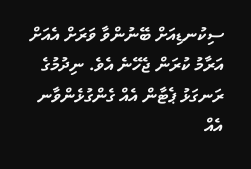ސިކުނޑިއަށް ބޭނުންވާ ވަރަށް އެއަށް އަރާމު ކުރަން ޖެހޭނެ އެވެ. ނިދުމުގެ ރަނގަޅު ޕެޓާން އެއް ގެންގުޅެންވާނ އެއް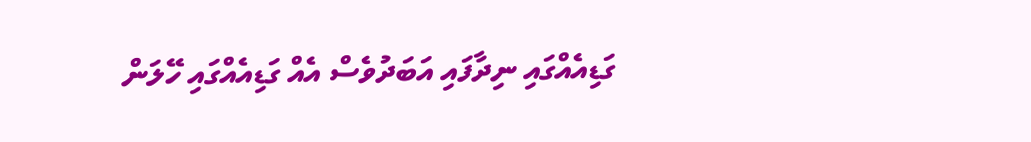ގަޑިއެއްގައި ނިދާފައި އަބަދުވެސް އެއް ގަޑިއެއްގައި ހޭލަން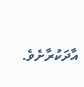އާދަކުރާށެވެ.